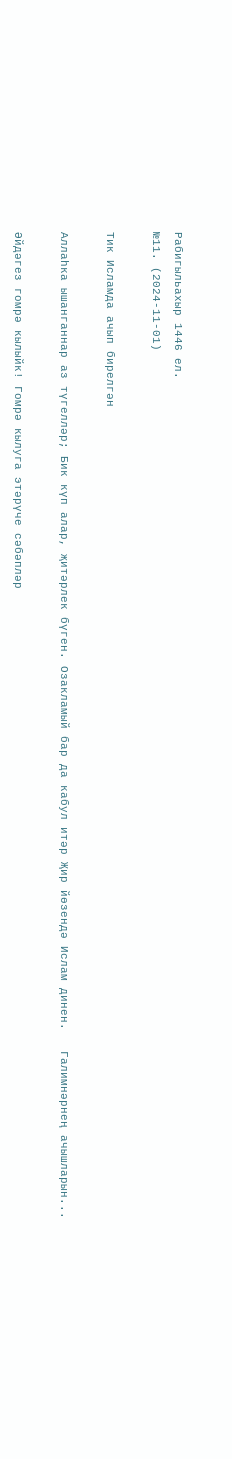Рабигыльахыр 1446 ел.
№11. (2024-11-01)

Тик Исламда ачып бирелгән

Аллаһка ышанганнар аз түгелләр; Бик күп алар, җитәрлек бүген. Озакламый бар да кабул итәр Җир йөзендә Ислам динен.   Галимнәрнең ачышларын...

Әйдәгез гомрә кылыйк! Гомрә кылуга этәрүче сәбәпләр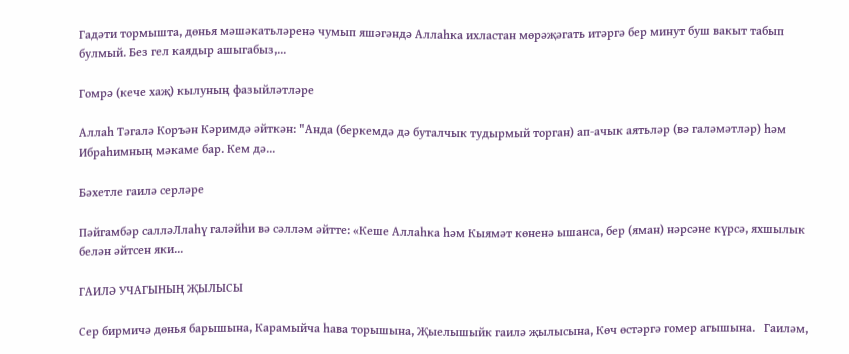Гадәти тормышта, дөнья мәшәкатьләренә чумып яшәгәндә Аллаһка ихластан мөрәҗәгать итәргә бер минут буш вакыт табып булмый. Без гел каядыр ашыгабыз,...

Гомрә (кече хаҗ) кылуның фазыйләтләре

Аллаһ Тәгалә Коръән Кәримдә әйткән: "Анда (беркемдә дә буталчык тудырмый торган) ап-ачык аятьләр (вә галәмәтләр) һәм Ибраһимның мәкаме бар. Кем дә...

Бәхетле гаилә серләре

Пәйгамбәр салләЛлаһү галәйһи вә сәлләм әйтте: «Кеше Аллаһка һәм Кыямәт көненә ышанса, бер (яман) нәрсәне күрсә, яхшылык белән әйтсен яки...

ГАИЛӘ УЧАГЫНЫҢ ҖЫЛЫСЫ

Сер бирмичә дөнья барышына, Карамыйча һава торышына, Җыелышыйк гаилә җылысына, Көч өстәргә гомер агышына.   Гаиләм,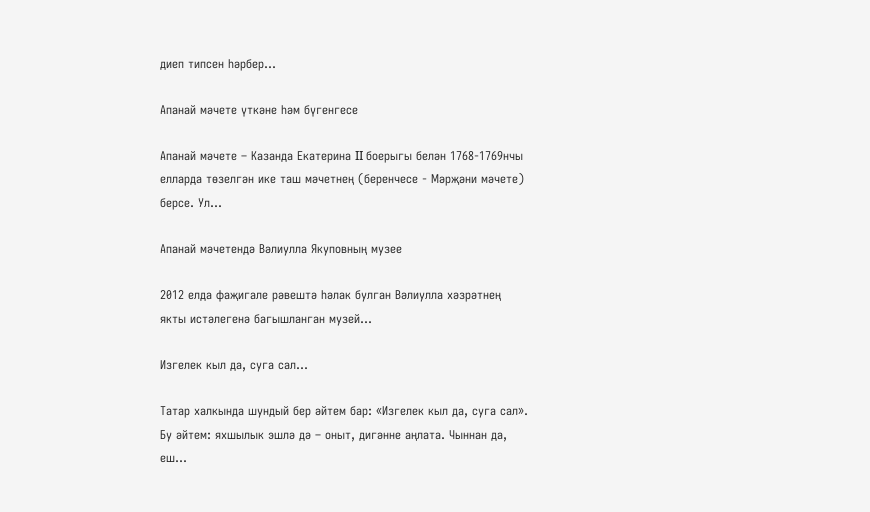диеп типсен һәрбер...

Апанай мәчете үткәне һәм бүгенгесе

Апанай мәчете – Казанда Екатерина II боерыгы белән 1768-1769нчы елларда төзелгән ике таш мәчетнең (беренчесе - Мәрҗәни мәчете) берсе. Ул...

Апанай мәчетендә Вәлиулла Якуповның музее

2012 елда фаҗигале рәвештә һәлак булган Вәлиулла хәзрәтнең якты истәлегенә багышланган музей...

Изгелек кыл да, суга сал…

Татар халкында шундый бер әйтем бар: «Изгелек кыл да, суга сал». Бу әйтем: яхшылык эшлә дә – оныт, дигәнне аңлата. Чыннан да, еш...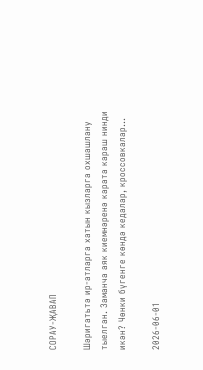СОРАУ-ҖАВАП

Шәригатьтә ир-атларга хатын кызларга охшашлану тыелган. Заманча аяк киемнәренә карата караш нинди икән? Чөнки бүгенге көндә кедалар, кроссовкалар...

2026-06-01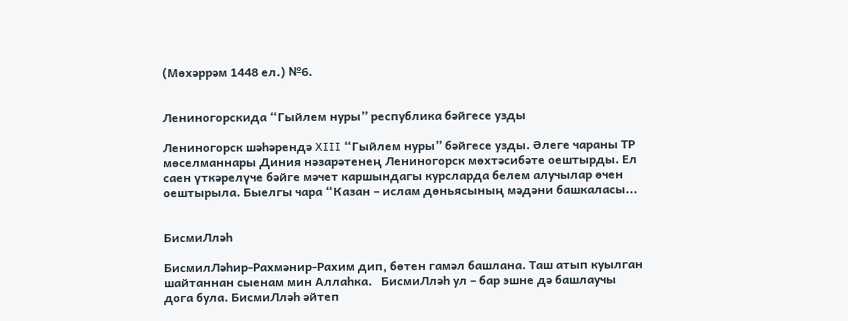(Мөхәррәм 1448 ел.) №6.


Лениногорскида “Гыйлем нуры” республика бәйгесе узды

Лениногорск шәһәрендә XIII “Гыйлем нуры” бәйгесе узды. Әлеге чараны ТР мөселманнары Диния нәзарәтенең Лениногорск мөхтәсибәте оештырды. Ел саен үткәрелүче бәйге мәчет каршындагы курсларда белем алучылар өчен оештырыла. Быелгы чара “Казан – ислам дөньясының мәдәни башкаласы...


БисмиЛләһ

БисмилЛәһир-Рахмәнир-Рахим дип, бөтен гамәл башлана. Таш атып куылган шайтаннан сыенам мин Аллаһка.   БисмиЛләһ ул – бар эшне дә башлаучы дога була. БисмиЛләһ әйтеп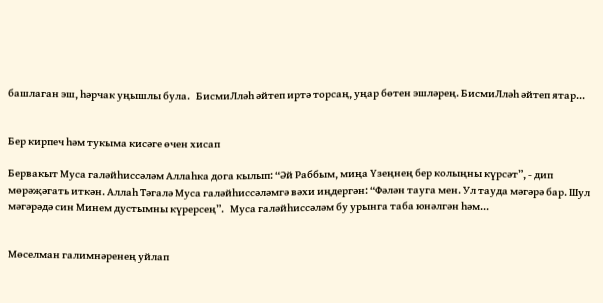башлаган эш, һәрчак уңышлы була.   БисмиЛләһ әйтеп иртә торсаң, уңар бөтен эшләрең. БисмиЛләһ әйтеп ятар...


Бер кирпеч һәм тукыма кисәге өчен хисап

Бервакыт Муса галәйһиссәләм Аллаһка дога кылып: “Әй Раббым, миңа Үзеңнең бер колыңны күрсәт”, - дип мөрәҗәгать иткән. Аллаһ Тәгалә Муса галәйһиссәләмгә вәхи иңдергән: “Фәлән тауга мен. Ул тауда мәгәрә бар. Шул мәгәрәдә син Минем дустымны күрерсең”.   Муса галәйһиссәләм бу урынга таба юнәлгән һәм...


Мөселман галимнәренең уйлап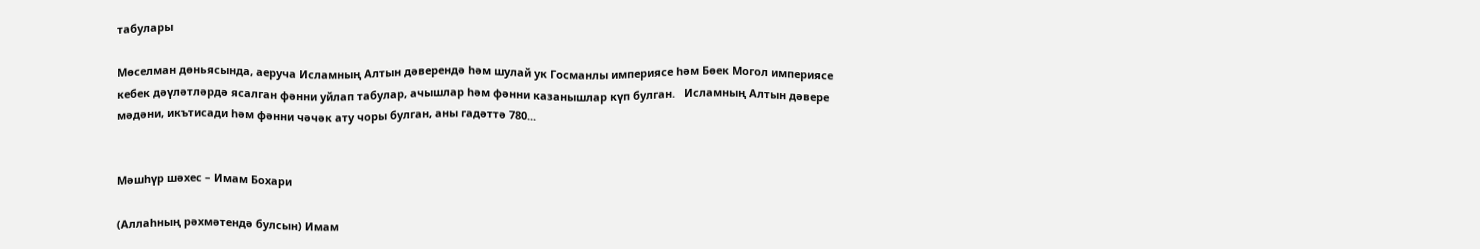табулары

Мөселман дөньясында, аеруча Исламның Алтын дәверендә һәм шулай ук Госманлы империясе һәм Бөек Могол империясе кебек дәүләтләрдә ясалган фәнни уйлап табулар, ачышлар һәм фәнни казанышлар күп булган.   Исламның Алтын дәвере мәдәни, икътисади һәм фәнни чәчәк ату чоры булган, аны гадәттә 780...


Мәшһүр шәхес – Имам Бохари

(Аллаһның рәхмәтендә булсын) Имам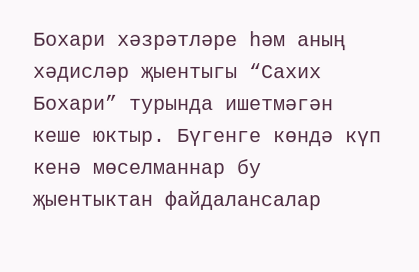Бохари хәзрәтләре һәм аның хәдисләр җыентыгы “Сахих Бохари” турында ишетмәгән кеше юктыр. Бүгенге көндә күп кенә мөселманнар бу җыентыктан файдалансалар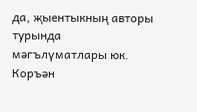да, җыентыкның авторы турында мәгълүматлары юк. Коръән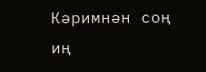Кәримнән соң иң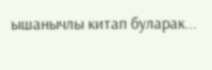ышанычлы китап буларак...